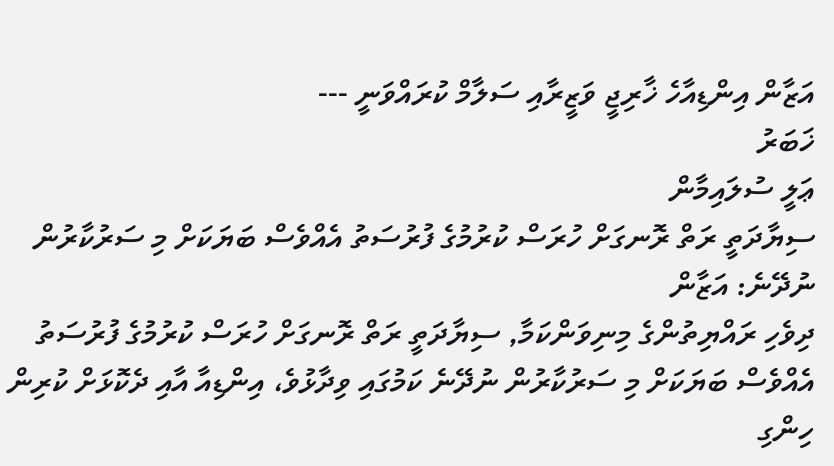އަޒާން އިންޑިއާހެ ޚާރިޖީ ވަޒީރާއި ސަލާމް ކުރައްވަނީ ---
ޚަބަރު
ޢަލީ ސުލައިމާން
ސިޔާދަތީ ރަތް ރޮނގަށް ހުރަސް ކުރުމުގެ ފުރުސަތު އެއްވެސް ބަޔަކަށް މި ސަރުކާރުން ނުދޭނެ: އަޒާން
ދިވެހި ރައްޔިތުންގެ މިނިވަންކަމާ, ސިޔާދަތީ ރަތް ރޮނގަށް ހުރަސް ކުރުމުގެ ފުރުސަތު އެއްވެސް ބަޔަކަށް މި ސަރުކާރުން ނުދޭނެ ކަމުގައި ވިދާޅުވެ، އިންޑިއާ އާއި ދެކޮޅަށް ކުރިން ހިންގި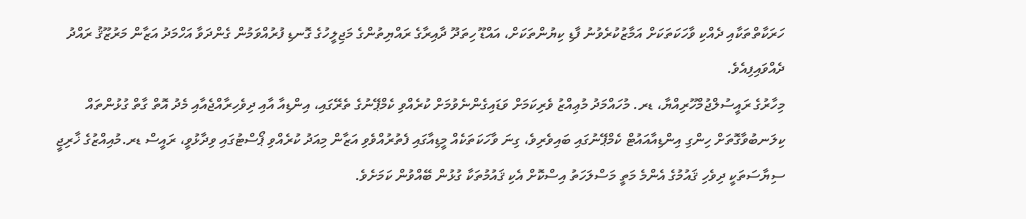ހަރަކާތްތަކާއި ދެއްކި ވާހަކަތަކަށް އަމާޒުކުރެވުނު ފާޑި ކިޔުންތަކަށް، އައްޑޫ ހިތަދޫ ދާއިރާގެ ރައްޔިތުންގެ މަޖިލީހުގެ ގޮނޑި ފުރުއްވަމުން ގެންދަވާ އަހްމަދު އަޒާން މަރުޒޫޤު ރައްދު ދެއްވައިފިއެވެ.
މިހާރުގެ ރައީސުލްޖުމްހޫރިއްޔާ، ޑރ. މުހައްމަދު މުޢިއްޒު ވެރިކަމަށް ވަޑައިގެންނެވުމަށް ކުރެއްވި ކެމްޕޭނުގެ ތެރޭގައި، އިންޑިއާ އާއި ދިވެހިރާއްޖެއާއި މެދު އޮތް ގާތް ގުޅުންތައް ކިލަނބުވާގޮތަށް ހިންގި އިންޑިއާއައުޓް ކެމްޕޭނުގައި ބައިވެރިވެ، ގިނަ ވާހަކަތަކެއް މީޑިއާގައި ފެތުރުއްވެވި އަޒާން މިއަދު ކުރެއްވި ޕޯސްޓުގައި ވިދާޅުވީ، ރައީސް ޑރ.މުއިއްޒުގެ ޚާރިޖީ ސިޔާސަތަކީ ދިވެހި ޤައުމުގެ އެންމެ މަތީ މަސްލަހަތު އިސްކޮށް އެކި ޤައުމުތަކާ ގުޅުން ބޭއްވުން ކަމަށެވެ.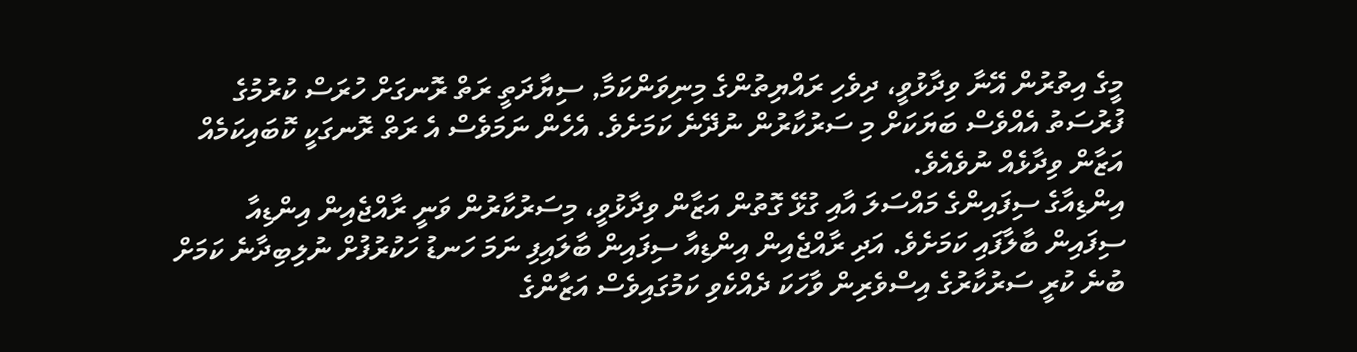މީގެ އިތުރުން އޭނާ ވިދާޅުވީ، ދިވެހި ރައްޔިތުންގެ މިނިވަންކަމާ, ސިޔާދަތީ ރަތް ރޮނގަށް ހުރަސް ކުރުމުގެ ފުރުސަތު އެއްވެސް ބަޔަކަށް މި ސަރުކާރުން ނުދޭނެ ކަމަށެވެ. އެހެން ނަމަވެސް އެ ރަތް ރޮނގަކީ ކޮބައިކަމެއް އަޒާން ވިދާޅެއް ނުވެއެވެ.
އިންޑިއާގެ ސިފައިންގެ މައްސަލަ އާއި ގުޅޭ ގޮތުން އަޒާން ވިދާޅުވީ، މިސަރުކާރުން ވަނީ ރާއްޖެއިން އިންޑިއާ ސިފައިން ބާލާފައި ކަމަށެވެ. އަދި ރާއްޖެއިން އިންޑިއާ ސިފައިން ބާލައިފި ނަމަ ހަނޑު ހަކުރުފުށް ނުލިބިދާނެ ކަމަށް ބުނެ ކުރީ ސަރުކާރުގެ އިސްވެރިން ވާހަކަ ދެއްކެވި ކަމުގައިވެސް އަޒާންގެ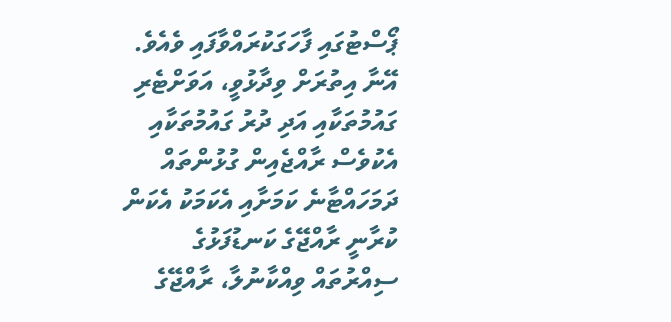ޕޯސްޓުގައި ފާހަގަކުރައްވާފައި ވެއެވެ.
އޭނާ އިތުރަށް ވިދާޅުވީ، އަވަށްޓެރި ގައުމުތަކާއި އަދި ދުރު ގައުމުތަކާއި އެކުވެސް ރާއްޖެއިން ގުޅުންތައް ދަމަހައްޓާނެ ކަމަށާއި އެކަމަކު އެކަން ކުރާނީ ރާއްޖޭގެ ކަނޑުފަޅުގެ ސިއްރުތައް ވިއްކާނުލާ، ރާއްޖޭގެ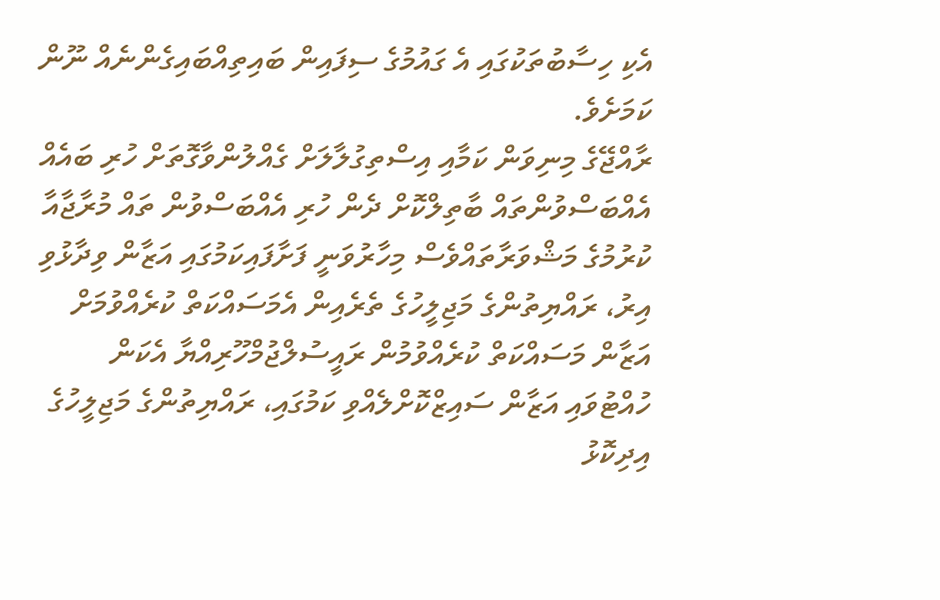އެކި ހިސާބުތަކުގައި އެ ގައުމުގެ ސިފައިން ބައިތިއްބައިގެންނެއް ނޫން ކަމަށެވެ.
ރާއްޖޭގެ މިނިވަން ކަމާއި އިސްތިގުލާލަށް ގެއްލުންވާގޮތަށް ހުރި ބައެއް އެއްބަސްވުންތައް ބާތިލްކޮށް ދެން ހުރި އެއްބަސްވުން ތައް މުރާޖާއާ ކުރުމުގެ މަޝްވަރާތައްވެސް މިހާރުވަނީ ފަށާފައިކަމުގައި އަޒާން ވިދާޅުވި އިރު، ރައްޔިތުންގެ މަޖިލީހުގެ ތެރެއިން އެމަސައްކަތް ކުރެއްވުމަށް އަޒާން މަސައްކަތް ކުރެއްވުމުން ރައީސުލްޖުމްހޫރިއްޔާ އެކަން ހުއްޓުވައި އަޒާން ސައިޒްކޮށްލެއްވި ކަމުގައި، ރައްޔިތުންގެ މަޖިލީހުގެ އިދިކޮޅު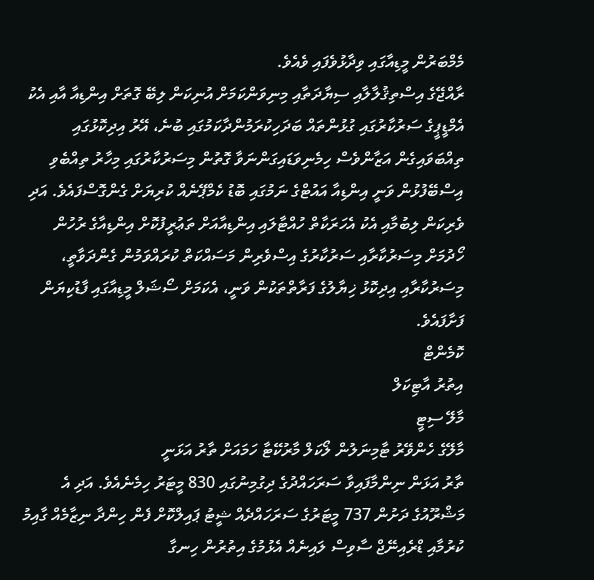މެމްބަރުން މީޑިއާގައި ވިދާޅުވެފައި ވެއެވެ.
ރާއްޖޭގެ އިސްތިޤުލާލާއި ސިޔާދަތާއި މިނިވަންކަމަށް އުނިކަން ލިބޭ ގޮތަށް އިންޑިއާ އާއި އެކު އެމްޑީޕީގެ ސަރުކާރުގައި ގުޅުންތައް ބަދަހިކުރަމުންދާކަމުގައި ބުނެ، އޭރު އިދިކޮޅުގައި ތިއްބަވައިގެން އަޒާންވެސް ހިމެނިވަޑައިގަންނަވާ ގޮތުން މިސަރުކާރުގައި މިހާރު ތިއްބެވި އިސްބޭފުޅުން ވަނީ އިންޑިއާ އައުޓްގެ ނަމުގައި ބޮޑު ކެމްޕޭނެއް ކުރިޔަށް ގެންގޮސްފައެވެ. އަދި ވެރިކަން ލިބުމާއި އެކު އެހަރަކާތް ހުއްޓާލައި އިންޑިއާއަށް ތަޢުރީފުކޮށް އިންޑިއާގެ ރުހުން ހޯދުމަށް މިސަރުކާރާއި ސަރުކާރުގެ އިސްވެރިން މަސައްކަތް ކުރައްވަމުން ގެންދަވާތީ، މިސަރުކާރާއި އިދިކޮޅު ޚިޔާލުގެ ފަރާތްތަކުން ވަނީ، އެކަމަށް ސޯޝަލް މީޑިއާގައި ފާޑުކިޔަން ފަށާފައެވެ.
ކޮމެންޓް
އިތުރު އާޓިކަލް
މާލޭ ސިޓީ
މާލޭގެ ހެންވޭރު ޓާމިނަލުން ލޯކަލް މާރުކޭޓާ ހަމައަށް ތާރު އަޅަނީ
ތާރު އަޅަން ނިންމާފައިވާ ސަރަހައްދުގެ ދިގުމިނުގައި 830 މީޓަރު ހިމެނެއެވެ. އަދި އެ މަޝްރޫއުގެ ދަށުން 737 މީޓަރުގެ ސަރަހައްދެއް ޝީޓު ޕައިލްކޮށް ފެން ހިންދާ ނިޒާމެއް ގާއިމު ކުރުމާއި ޑްރެއިނޭޖް ސާވިސް ލައިނެއް އެޅުމުގެ އިތުރުން ހިނގާ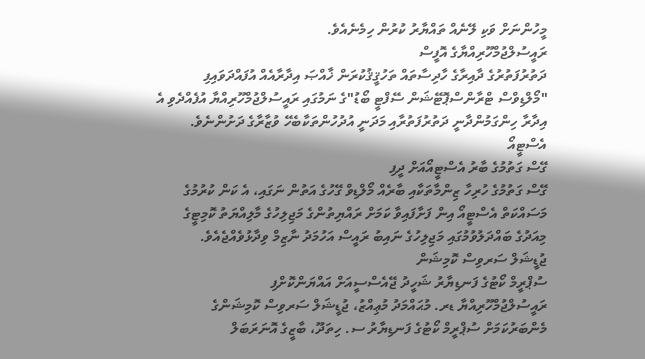މީހުންނަށް ވަކި ލޭނެއް ތައްޔާރު ކުރުން ހިމެނެއެވެ.
ރައީސުލްޖުމްހޫރިއްޔާގެ އޮފީސް
ދަތުރުފަތުރުގެ ދާއިރާގެ ހާދިސާތައް ތަހުޤީޤުކުރަން ޚާއްޞަ އިދާރާއެއް އުފައްދަވައިފި
"މޯލްޑިވްސް ޓްރާންސްޕޮޓޭޝަން ސޭފްޓީ ބޯޑު"ގެ ނަމުގައި ރައީސުލްޖުމްހޫރިއްޔާ އުފެއްދެވި އެ އިދާރާ ހިންގަމުންދާނީ ދަތުރުފަތުރާއި މަދަނީ އުދުހުންތަކާބެހޭ ވުޒާރާގެ ދަށުންނެވެ.
އެސްޓީއޯ
ގޭސް ގަތުމުގެ ބާރު އެސްޓީއޯއަށް ދީފި
ގޭސް ގަތުމުގެ ހުރިހާ ޒިންމާތަކާއި ބާރެއް މޯލްޑިވް ގޭހުގެ އަތުން ނަގައި، އެ ކަން ކުރުމުގެ މަސައްކަތް އެސްޓީއޯ އިން ފަށާފައިވާ ކަމަށް ރައްޔިތުންގެ މަޖިލިހުގެ މާލިއްޔަތު ކޮމިޓީގެ މިއަދުގެ ބައްދަލުވުމުގައި މަޖިލިހުގެ ނައިބު ރައީސް އަހުމަދު ނާޒިމް ވިދާޅުވެއްޖެއެވެ.
ޖުޑީޝަލް ސަރވިސް ކޮމިޝަން
ސުޕްރީމް ކޯޓުގެ ފަނޑިޔާރު ޝަހީދު ޖޭއެސްސީއަށް އައްޔަންކޮށްފި
ރައީސުލްޖުމްހޫރިއްޔާ ޑރ. މުޙައްމަދު މުޢިއްޒު، ޖުޑީޝަލް ސަރވިސް ކޮމިޝަންގެ މެންބަރުކަމަށް ސުޕްރީމް ކޯޓުގެ ފަނޑިޔާރު ސ. ހިތަދޫ، ބާޒީގެ އޮނަރަބަލް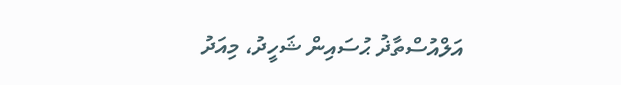އަލްއުސްތާޛު ޙުސައިން ޝަހީދު، މިއަދު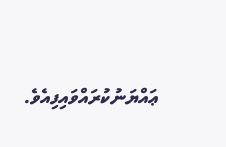ޢައްޔަނުކުރައްވައިފިއެވެ.